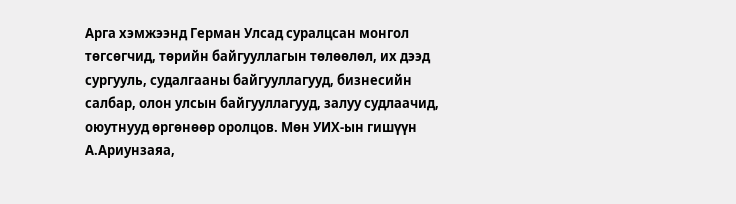Арга хэмжээнд Герман Улсад суралцсан монгол төгсөгчид, төрийн байгууллагын төлөөлөл, их дээд сургууль, судалгааны байгууллагууд, бизнесийн салбар, олон улсын байгууллагууд, залуу судлаачид, оюутнууд өргөнөөр оролцов. Мөн УИХ-ын гишүүн А.Ариунзаяа,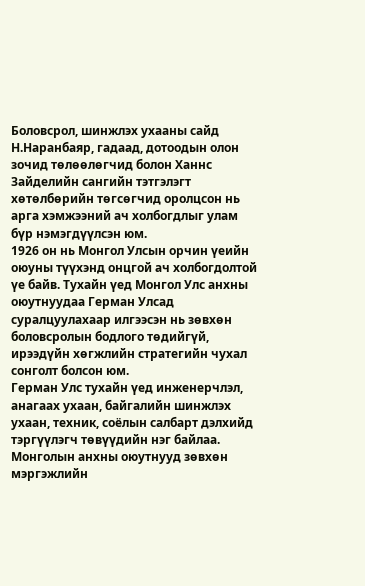Боловсрол, шинжлэх ухааны сайд Н.Наранбаяр, гадаад, дотоодын олон зочид төлөөлөгчид болон Ханнс Зайделийн сангийн тэтгэлэгт хөтөлбөрийн төгсөгчид оролцсон нь арга хэмжээний ач холбогдлыг улам бүр нэмэгдүүлсэн юм.
1926 он нь Монгол Улсын орчин үеийн оюуны түүхэнд онцгой ач холбогдолтой үе байв. Тухайн үед Монгол Улс анхны оюутнуудаа Герман Улсад суралцуулахаар илгээсэн нь зөвхөн боловсролын бодлого төдийгүй, ирээдүйн хөгжлийн стратегийн чухал сонголт болсон юм.
Герман Улс тухайн үед инженерчлэл, анагаах ухаан, байгалийн шинжлэх ухаан, техник, соёлын салбарт дэлхийд тэргүүлэгч төвүүдийн нэг байлаа. Монголын анхны оюутнууд зөвхөн мэргэжлийн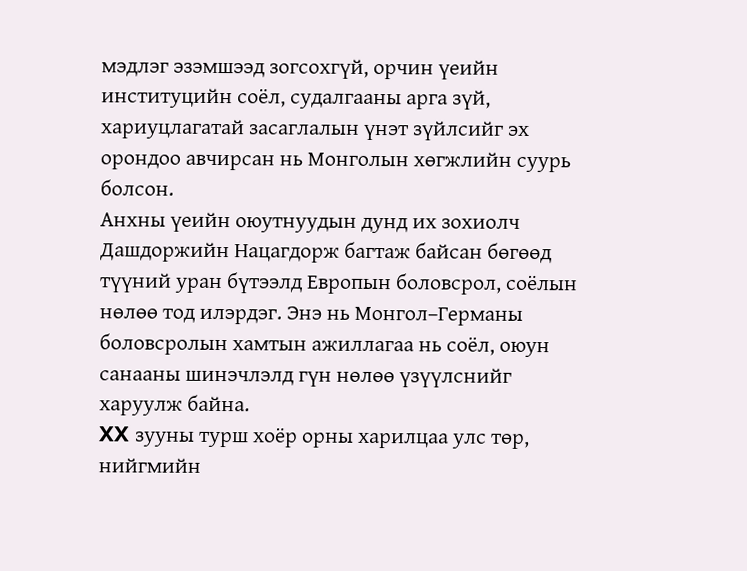мэдлэг эзэмшээд зогсохгүй, орчин үеийн институцийн соёл, судалгааны арга зүй, хариуцлагатай засаглалын үнэт зүйлсийг эх орондоо авчирсан нь Монголын хөгжлийн суурь болсон.
Анхны үеийн оюутнуудын дунд их зохиолч Дашдоржийн Нацагдорж багтаж байсан бөгөөд түүний уран бүтээлд Европын боловсрол, соёлын нөлөө тод илэрдэг. Энэ нь Монгол–Германы боловсролын хамтын ажиллагаа нь соёл, оюун санааны шинэчлэлд гүн нөлөө үзүүлснийг харуулж байна.
XX зууны турш хоёр орны харилцаа улс төр, нийгмийн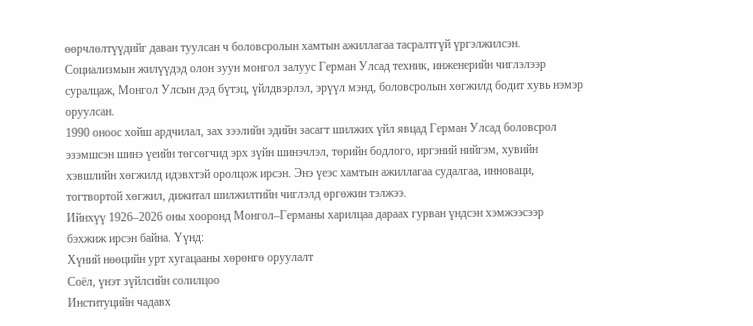өөрчлөлтүүдийг даван туулсан ч боловсролын хамтын ажиллагаа тасралтгүй үргэлжилсэн. Социализмын жилүүдэд олон зуун монгол залуус Герман Улсад техник, инженерийн чиглэлээр суралцаж, Монгол Улсын дэд бүтэц, үйлдвэрлэл, эрүүл мэнд, боловсролын хөгжилд бодит хувь нэмэр оруулсан.
1990 оноос хойш ардчилал, зах зээлийн эдийн засагт шилжих үйл явцад Герман Улсад боловсрол эзэмшсэн шинэ үеийн төгсөгчид эрх зүйн шинэчлэл, төрийн бодлого, иргэний нийгэм, хувийн хэвшлийн хөгжилд идэвхтэй оролцож ирсэн. Энэ үеэс хамтын ажиллагаа судалгаа, инноваци, тогтвортой хөгжил, дижитал шилжилтийн чиглэлд өргөжин тэлжээ.
Ийнхүү 1926–2026 оны хооронд Монгол–Германы харилцаа дараах гурван үндсэн хэмжээсээр бэхжиж ирсэн байна. Үүнд:
Хүний нөөцийн урт хугацааны хөрөнгө оруулалт
Соёл, үнэт зүйлсийн солилцоо
Институцийн чадавх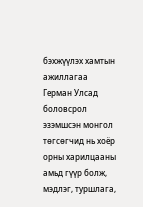бэхжүүлэх хамтын ажиллагаа
Герман Улсад боловсрол эзэмшсэн монгол төгсөгчид нь хоёр орны харилцааны амьд гүүр болж, мэдлэг, туршлага,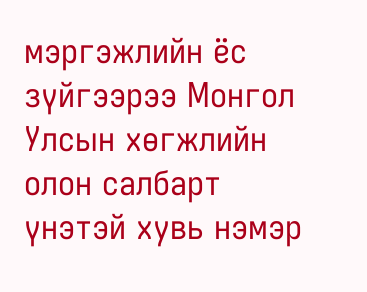мэргэжлийн ёс зүйгээрээ Монгол Улсын хөгжлийн олон салбарт үнэтэй хувь нэмэр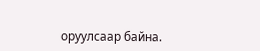оруулсаар байна.